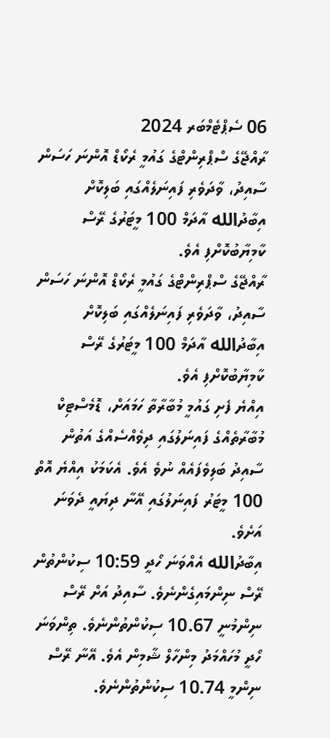06 ސެޕްޓެމްބަރ 2024
ރާއްޖޭގެ ސްޕްރިންޓްގެ ގައުމީ ރެކޯޑް އޮންނަ ހަސަން ސާއިދު، ވާދަވެރި ފައިނަލެއްގައި ބަލިކޮށް އިބާދުالله އާދަމް 100 މީޓަރުގެ ރޭސް ކާމިޔާބުކޮށްފި އެވެ.
ރާއްޖޭގެ ސްޕްރިންޓްގެ ގައުމީ ރެކޯޑް އޮންނަ ހަސަން ސާއިދު، ވާދަވެރި ފައިނަލެއްގައި ބަލިކޮށް އިބާދުالله އާދަމް 100 މީޓަރުގެ ރޭސް ކާމިޔާބުކޮށްފި އެވެ.
އިއްޔެ ފެށި ގައުމީ މުބާރާތާ ހަމައަށް، ޑޮމެސްޓިކް މުބާރާތެއްގެ ފައިނަލުގައި ދިވެއްސެއްގެ އަތުން ސާއިދު ބަލިވެފައެއް ނުވެ އެވެ. އެކަމަކު އިއްޔެ އޮތް 100 މީޓަރު ފައިނަލުގައި އޭނާ ދިޔައީ ދެވަނަ އަށެވެ.
އިބާދުالله އެއްވަނަ ހޯދީ 10:59 ސިކުންތުން ރޭސް ނިންމައިގެންނެވެ. ސާއިދު އަށް ރޭސް ނިންމުނީ 10.67 ސިކުންތުންނެވެ. ތިންވަނަ ހޯދީ މުހައްމަދު މިންހާލް ޝާމިން އެވެ. އޭނާ ރޭސް ނިންމީ 10.74 ސިކުންތުންނެވެ.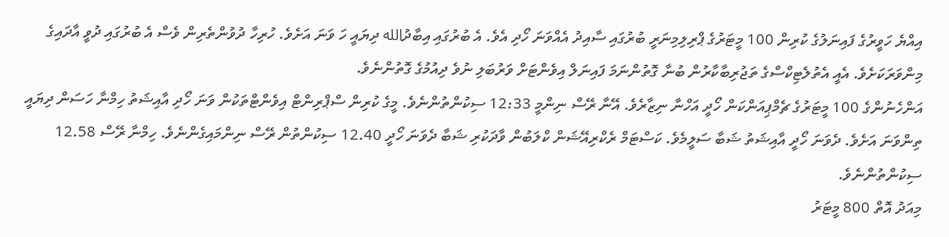އިއްޔެ ހަވީރުގެ ފައިނަލުގެ ކުރިން 100 މީޓަރުގެ ޕްރިލިމިނަރީ ބުރުގައި ސާއިދު އެއްވަނަ ހޯދި އެވެ. އެ ބުރުގައި އިބާދުالله ދިޔައީ ހަ ވަނަ އަށެވެ. ހުރިހާ ދުވުންތެރިން ވެސް އެ ބުރުގައި ދުވީ އާދައިގެ މިންވަރަކަށެވެ. އެއީ އެތުލެޓިކްސްގެ ތަޖުރިބާކާރުން ބުނާ ގޮތުންނަމަ ފައިނަލް އިވެންޓަށް ވަރުބަލި ނުވެ ދިއުމުގެ ގޮތުންނެވެ.
އަންހެނުންގެ 100 މީޓަރުގެ ޗެމްޕިއަންކަން ހޯދީ އަހްނާ ނިޒާރެވެ. އޭނާ ރޭސް ނިންމީ 12:33 ސިކުންތުންނެވެ. މީގެ ކުރިން ސްޕްރިންޓް އިވެންޓްތަކުން ވަނަ ހޯދި އާއިޝަތު ހިމްނާ ހަސަން ދިޔައީ ތިންވަނަ އަށެވެ. ދެވަނަ ހޯދީ އާއިޝަތު ޝަބާ ސަލީމެވެ. ކަސްޓަމް ރެކްރިއޭޝަން ކްލަބުން ވާދަކުރި ޝަބާ ދެވަނަ ހޯދީ 12.40 ސިކުންތުން ރޭސް ނިންމައިގެންނެވެ. ހިމްނާ ރޭސް 12.58 ސިކުންތުންނެވެ.
މިއަދު އޮތް 800 މީޓަރު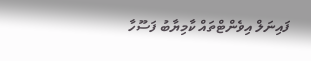ފައިނަލް އިވެންޓްތައް ކާމިޔާބު ފަސޫހާ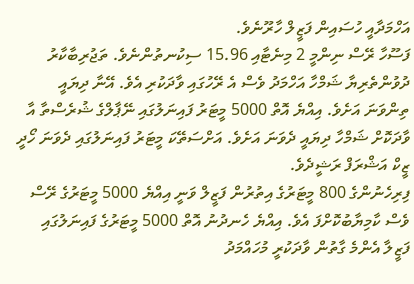އަހްމަދާއީ ހުސައިން ފަޒީލް ހާރޫނެވެ.
ފަސޫހާ ރޭސް ނިންމީ 2 މިނެޓާއި 15.96 ސިކުނތުންނެވެ. ތަޖުރިބާކާރު ދުވުންތެރިޔާ ޝަމްހާ އަހްމަދު ވެސް އެ ރޭހުގައި ވާދަކުރި އެވެ. އޭނާ ދިޔައީ ތިންވަނަ އަށެވެ. އިއްޔެ އޮތް 5000 މީޓަރު ފައިނަލުގައި ނޭޕާލްގެ ޝުރެސްތާ އާ ވާދަކޮށް ޝަމްހާ ދިޔައީ ދެވަނަ އަށެވެ. އަށްސަތޭކަ މީޓަރު ފައިނަލުގައި ދެވަނަ ހޯދީ ޒީކް އަޝްރަފް ރަޝީދެވެ.
ފިރިހެނުންގެ 800 މީޓަރުގެ އިތުރުން ފަޒީލް ވަނީ އިއްޔެ 5000 މީޓަރުގެ ރޭސް ވެސް ކާމިޔާބުކޮށްފަ އެވެ. އިއްޔެ ހެނދުނު އޮތް 5000 މީޓަރުގެ ފައިނަލުގައި ފަޒީލާ އެންމެ ގާތުން ވާދަކުރީ މުހައްމަދު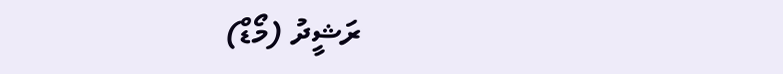ރަޝީދު (މޯޑް)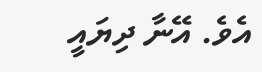އެވެ. އޭނާ ދިޔައީ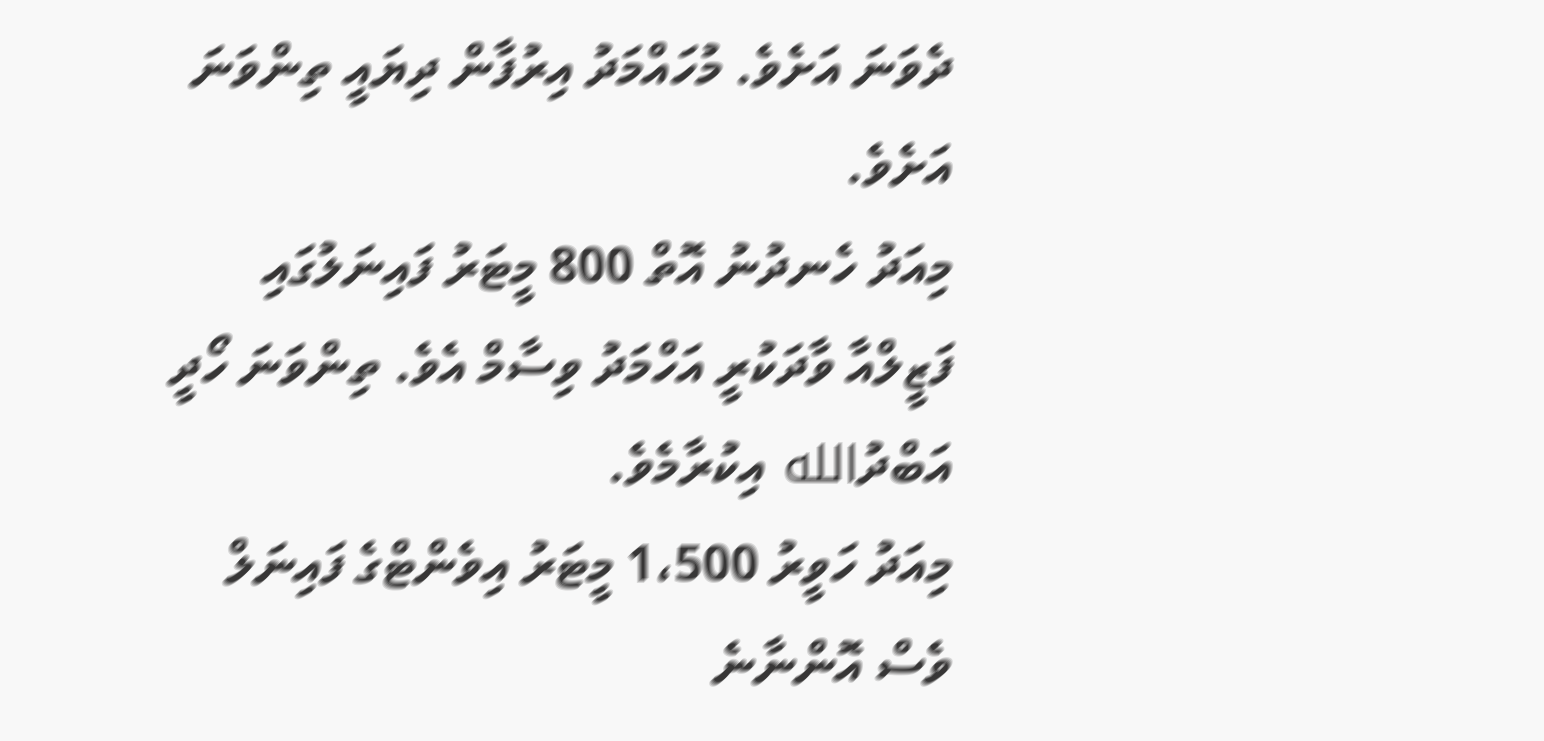ދެވަނަ އަށެވެ. މުހައްމަދު އިރުފާން ދިޔައީ ތިންވަނަ އަށެވެ.
މިއަދު ހެނދުނު އޮތް 800 މީޓަރު ފައިނަލުގައި ފަޒީލްއާ ވާދަކުރީ އަހްމަދު ވިސާމް އެވެ. ތިންވަނަ ހޯދީ އަބްދުالله އިކުރާމެވެ.
މިއަދު ހަވީރު 1،500 މީޓަރު އިވެންޓްގެ ފައިނަލް ވެސް އޮންނާނެ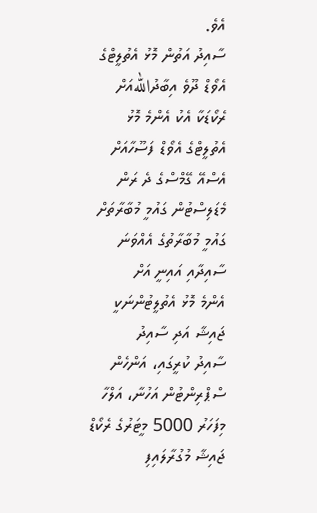އެވެ.
ސާއިދު އަތުން މޮޅު އެތުލީޓްގެ އެވޯޑް ދޫވެ އިބާދުاللهއަށް
ރެކޯޑަކާ އެކު އެންމެ މޮޅު އެތުލީޓްގެ އެވޯޑް ފަސޫހާއަށް
އެސްއޭ ގޭމްސްގެ ދެ ރަން މެޑަލިސްޓުން ގައުމީ މުބާރާތަށް
ގައުމީ މުބާރާތުގެ އެއްވަނަ ސާއިދާއި އައިނީ އަށް
އެންމެ މޮޅު އެތުލީޓުންނަކީ ޖައިޝާ އަދި ސާއިދު
ސާއިދު ކުރީގައި، އަންހެން ސްޕްރިންޓުން އަހުނާ، އަލްހާ
މިފަހަރު 5000 މީޓަރުގެ ރެކޯޑް ޖައިޝާ މުގުރާލައިފި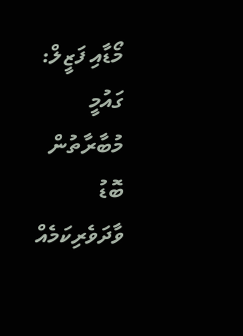މޯޑާއި ފަޒީލް: ގައުމީ މުބާރާތުން ބޮޑު ވާދަވެރިކަމެއް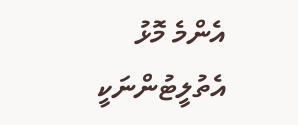އެންމެ މޮޅު އެތުލީޓުންނަކީ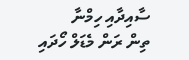ސާއިދާއި ހިމްނާ
ތިން ރަން މެޑަލް ހޯދައި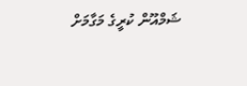ޝަމްއޫން ކުރީގެ މަގާމަށް